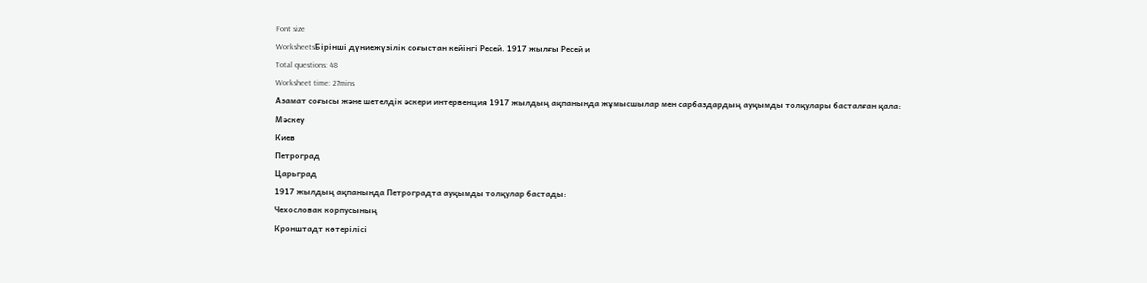Font size
WorksheetsБірінші дүниежүзілік соғыстан кейінгі Ресей. 1917 жылғы Ресей и
Total questions: 48
Worksheet time: 27mins
Азамат соғысы және шетелдік әскери интервенция 1917 жылдың ақпанында жұмысшылар мен сарбаздардың ауқымды толқулары басталған қала:
Мәскеу
Киев
Петроград
Царьград
1917 жылдың ақпанында Петроградта ауқымды толқулар бастады:
Чехословак корпусының
Кронштадт көтерілісі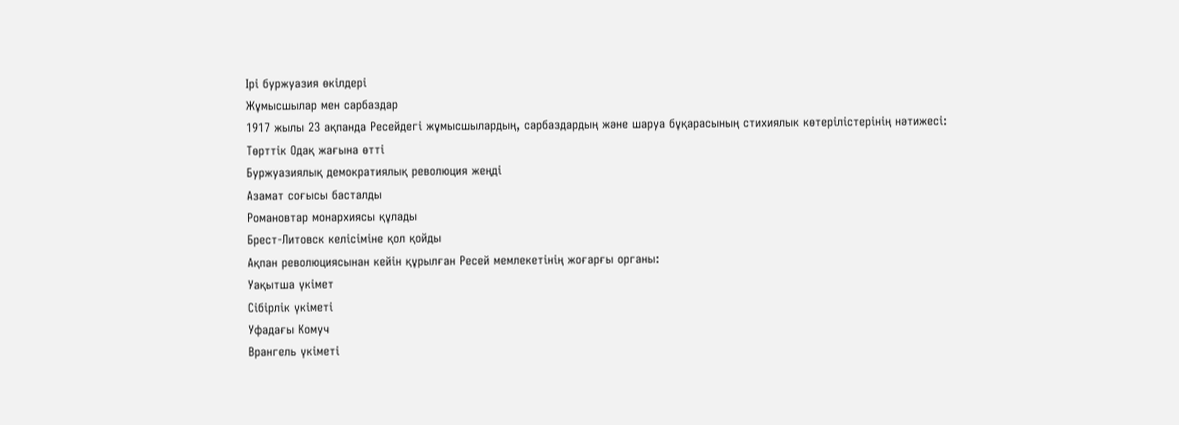Ірі буржуазия өкілдері
Жұмысшылар мен сарбаздар
1917 жылы 23 ақпанда Ресейдегі жұмысшылардың, сарбаздардың және шаруа бұқарасының стихиялык көтерілістерінің нәтижесі:
Төрттік Одақ жағына өтті
Буржуазиялық демократиялық революция жеңді
Азамат соғысы басталды
Романовтар монархиясы құлады
Брест-Литовск келісіміне қол қойды
Ақпан революциясынан кейiн құрылған Ресей мемлекетінің жоғарғы органы:
Уақытша үкімет
Сібірлік үкіметі
Уфадағы Комуч
Врангель үкіметі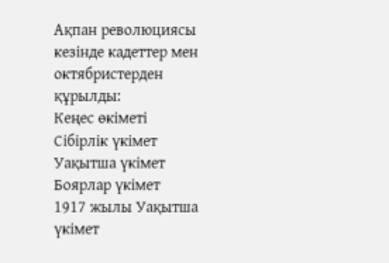Ақпан революциясы кезiнде кадеттер мен октябристерден құрылды:
Кеңес өкіметі
Сібірлік үкімет
Уақытша үкімет
Боярлар үкімет
1917 жылы Уақытша үкімет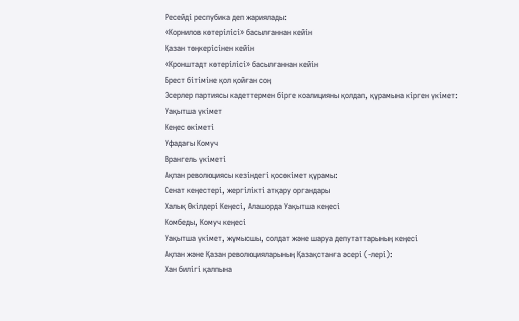Ресейді респубика деп жариялады:
«Корнилов көтерілісі» басылғаннан кейiн
Қазан төңкерісінен кейін
«Кронштадт көтерілісі» басылғаннан кейiн
Брест бітіміне қол қойған соң
Эсерлер партиясы кадеттермен бiрге коалицияны қолдап, құрамына кірген үкімет:
Уақытша үкімет
Кеңес өкіметі
Уфадағы Комуч
Врангель үкіметі
Ақпан революциясы кезіндегі қосөкімет құрамы:
Сенат кеңестері, жергілікті атқару органдары
Халық Өкілдері Кеңесі, Алашорда Уақытша кеңесі
Комбеды, Комуч кеңесі
Уақытша үкiмет, жұмысшы, солдат және шаруа депутаттарының кеңесi
Ақпан және Қазан революцияларының Қазақстанға әсері (-лері):
Хан билігі қалпына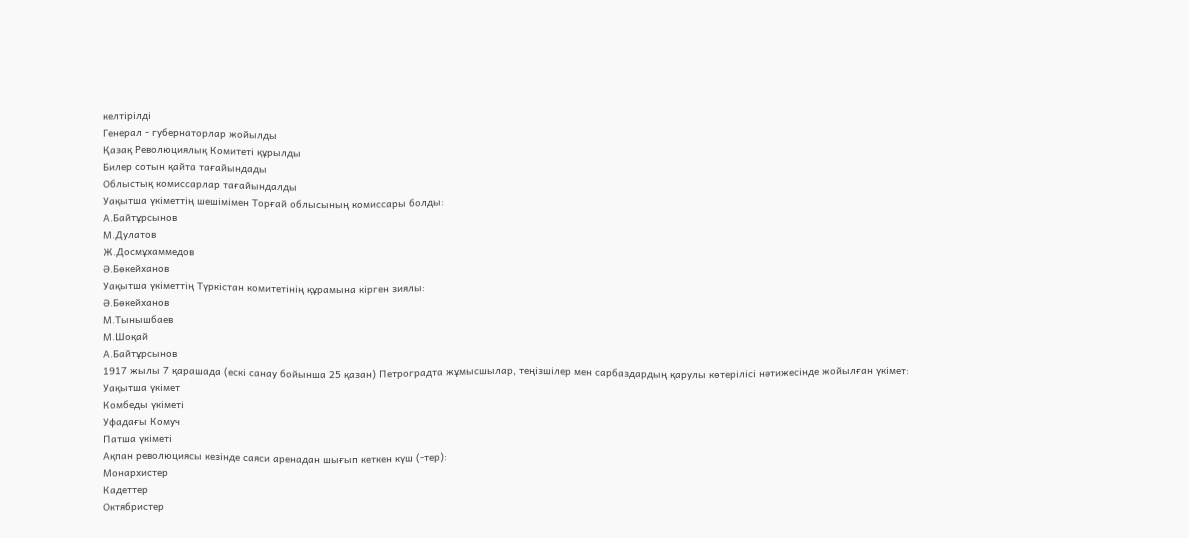келтірілді
Генерал - губернаторлар жойылды
Қазақ Революциялық Комитеті құрылды
Билер сотын қайта тағайындады
Облыстық комиссарлар тағайындалды
Уақытша үкіметтің шешімімен Торғай облысының комиссары болды:
А.Байтұрсынов
М.Дулатов
Ж.Досмұхаммедов
Ә.Бөкейханов
Уақытша үкіметтің Түркістан комитетінің құрамына кірген зиялы:
Ә.Бөкейханов
М.Тынышбаев
М.Шоқай
А.Байтұрсынов
1917 жылы 7 қарашада (ескі санау бойынша 25 қазан) Петроградта жұмысшылар, теңiзшiлер мен сарбаздардың қарулы көтерiлiсi нәтижесінде жойылған үкімет:
Уақытша үкімет
Комбеды үкіметі
Уфадағы Комуч
Патша үкіметі
Ақпан революциясы кезінде саяси аренадан шығып кеткен күш (-тер):
Монархистер
Кадеттер
Октябристер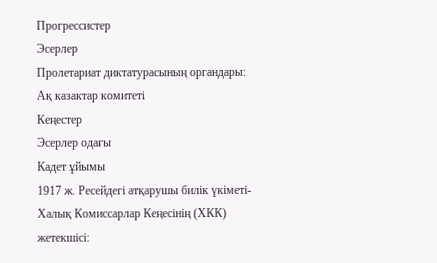Прогрессистер
Эсерлер
Пролетариат диктатурасының органдары:
Ақ казактар комитеті
Кеңестер
Эсерлер одағы
Кадет ұйымы
1917 ж. Ресейдегі атқарушы билік үкіметі-Халық Комиссарлар Кеңесінің (ХКК) жетекшiсi: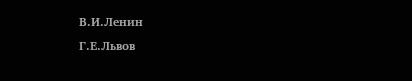В.И.Ленин
Г.Е.Львов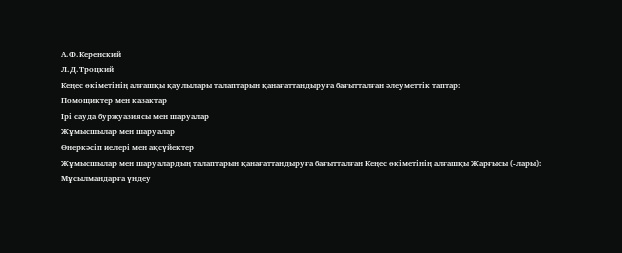А.Ф.Керенский
Л.Д.Троцкий
Кеңес өкіметінің алғашқы қаулылары талаптарын қанағаттандыруға бағытталған әлеуметтік таптар:
Помощиктер мен казактар
Ірі сауда буржуазиясы мен шаруалар
Жұмысшылар мен шаруалар
Өнеркәсіп иелері мен ақсүйектер
Жұмысшылар мен шаруалардың талаптарын қанағаттандыруға бағытталған Кеңес өкіметінің алғашқы Жарғысы (-лары):
Мұсылмандарға үндеу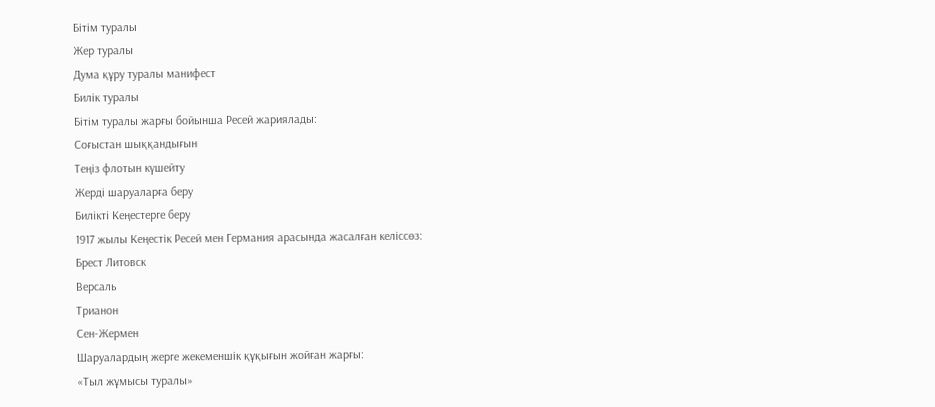Бітім туралы
Жер туралы
Дума құру туралы манифест
Билік туралы
Бітім туралы жарғы бойынша Ресей жариялады:
Соғыстан шыққандығын
Теңіз флотын күшейту
Жерді шаруаларға беру
Билікті Кеңестерге беру
1917 жылы Кеңестік Ресей мен Германия арасында жасалған келіссөз:
Брест Литовск
Версаль
Трианон
Сен-Жермен
Шаруалардың жерге жекеменшік құқығын жойған жарғы:
«Тыл жұмысы туралы»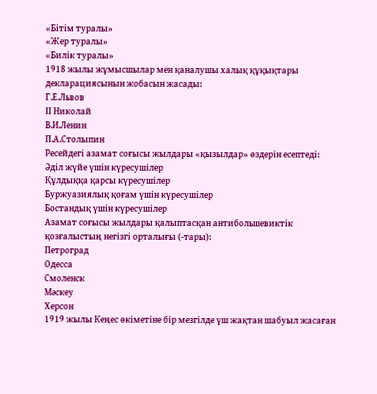«Бітім туралы»
«Жер туралы»
«Билік туралы»
1918 жылы жұмысшылар мен қаналушы халық құқықтары декларациясынын жобасын жасады:
Г.Е.Львов
ІІ Николай
В.И.Ленин
П.А.Столыпин
Ресейдегі азамат соғысы жылдары «қызылдар» өздерін есептеді:
Әділ жүйе үшін күресушілер
Құлдыққа қарсы күресушілер
Буржуазиялық қоғам үшін күресушілер
Бостандық үшін күресушілер
Азамат соғысы жылдары қалыптасқан антибольшевиктік қозғалыстың негізгі орталығы (-тары):
Петроград
Одесса
Смоленск
Мәскеу
Херсон
1919 жылы Кеңес өкіметіне бір мезгілде үш жақтан шабуыл жасаған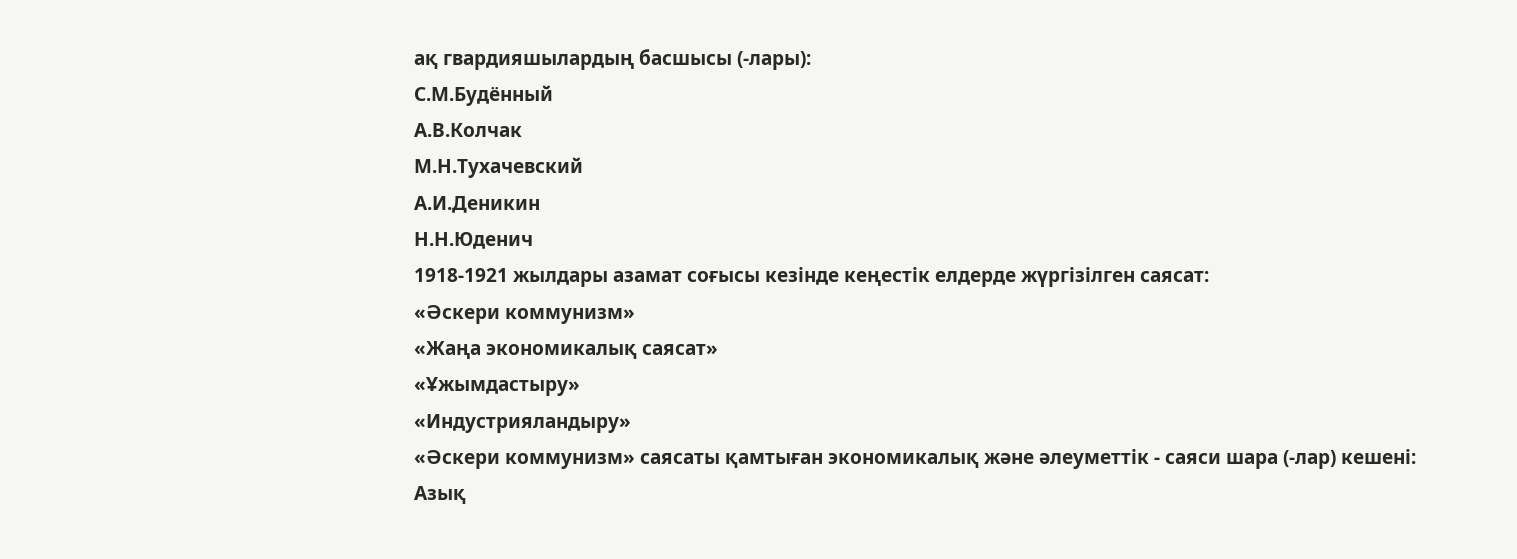ақ гвардияшылардың басшысы (-лары):
С.М.Будённый
А.В.Колчак
М.Н.Тухачевский
А.И.Деникин
Н.Н.Юденич
1918-1921 жылдары азамат соғысы кезінде кеңестік елдерде жүргізілген саясат:
«Әскери коммунизм»
«Жаңа экономикалық саясат»
«Ұжымдастыру»
«Индустрияландыру»
«Әскери коммунизм» саясаты қамтыған экономикалық және әлеуметтік - саяси шара (-лар) кешені:
Азық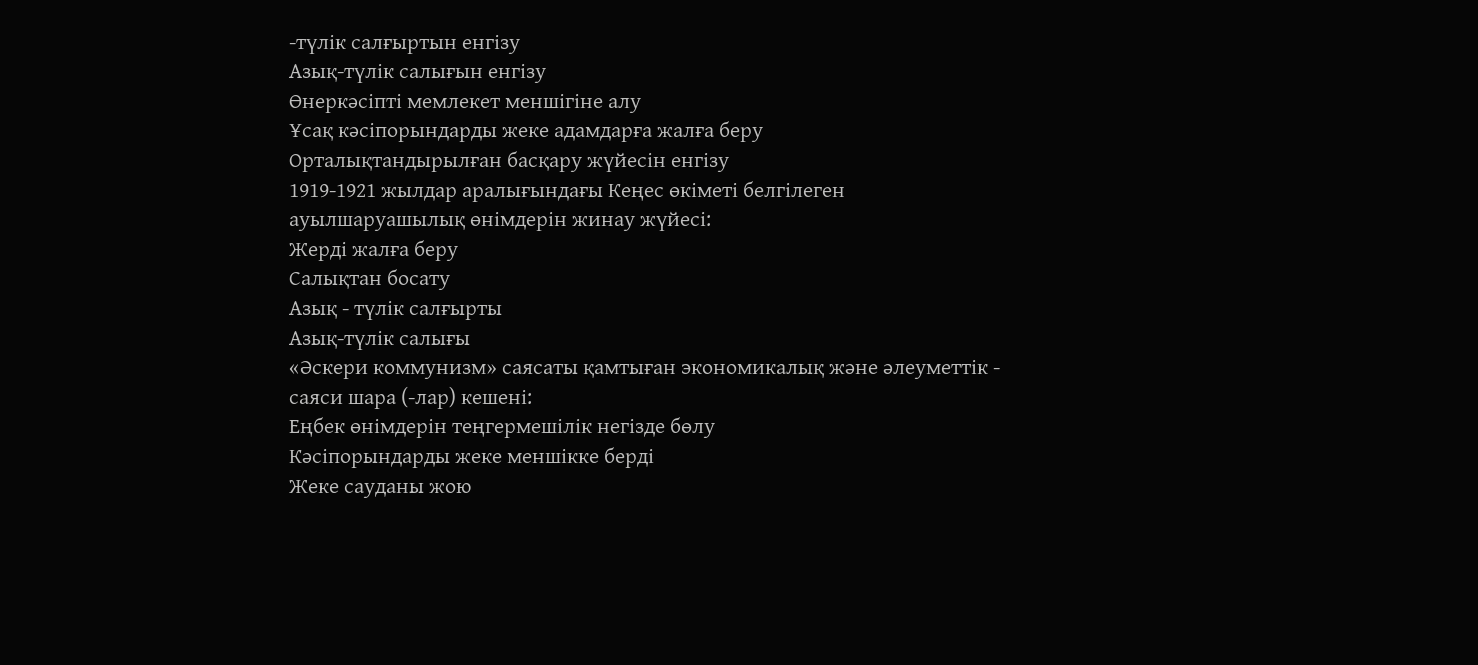-түлік салғыртын енгізу
Азық-түлік салығын енгізу
Өнеркәсіпті мемлекет меншігіне алу
Ұсақ кәсіпорындарды жеке адамдарға жалға беру
Орталықтандырылған басқару жүйесін енгізу
1919-1921 жылдар аралығындағы Кеңес өкіметі белгілеген ауылшаруашылық өнімдерін жинау жүйесі:
Жерді жалға беру
Салықтан босату
Азық - түлік салғырты
Азық-түлік салығы
«Әскери коммунизм» саясаты қамтыған экономикалық және әлеуметтік - саяси шара (-лар) кешені:
Еңбек өнімдерін теңгермешілік негізде бөлу
Кәсіпорындарды жеке меншікке берді
Жеке сауданы жою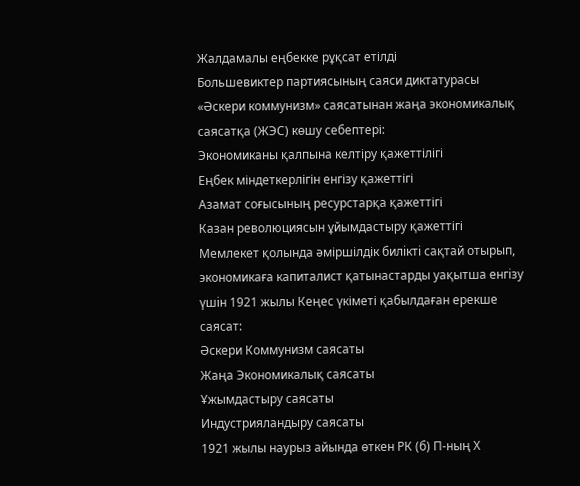Жалдамалы еңбекке рұқсат етілді
Большевиктер партиясының саяси диктатурасы
«Әскери коммунизм» саясатынан жаңа экономикалық саясатқа (ЖЭС) көшу себептері:
Экономиканы қалпына келтіру қажеттілігі
Еңбек міндеткерлігін енгізу қажеттігі
Азамат соғысының ресурстарқа қажеттігі
Казан революциясын ұйымдастыру қажеттігі
Мемлекет қолында әміршілдік билiктi сақтай отырып, экономикаға капиталист қатынастарды уақытша енгiзу үшiн 1921 жылы Кеңес үкіметі қабылдаған ерекше саясат:
Әскери Коммунизм саясаты
Жаңа Экономикалық саясаты
Ұжымдастыру саясаты
Индустрияландыру саясаты
1921 жылы наурыз айында өткен РК (б) П-ның Х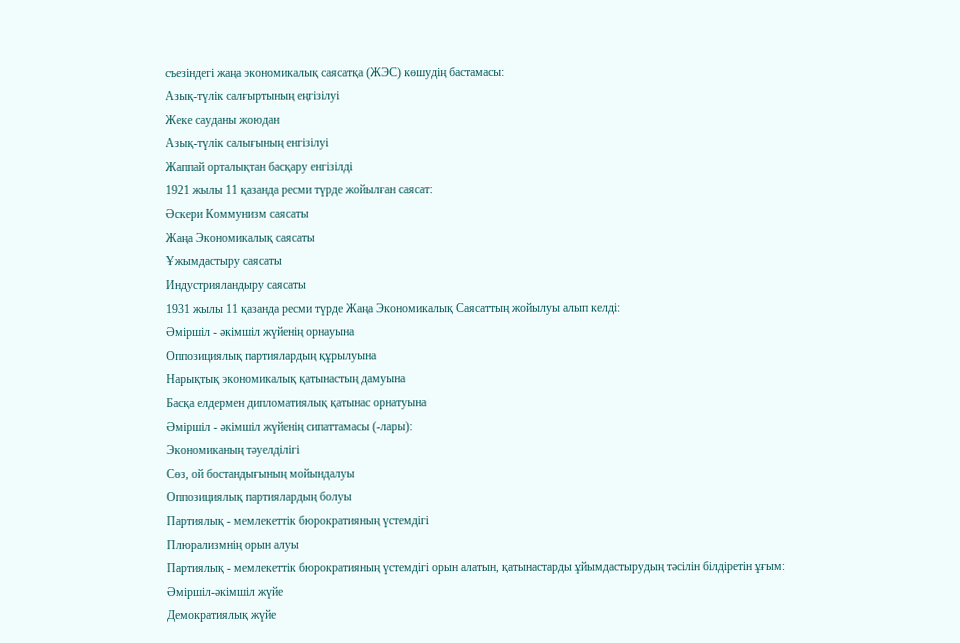съезiндегi жаңа экономикалық саясатқа (ЖЭС) көшудің бастамасы:
Азық-түлік салғыртының еңгізілуі
Жеке сауданы жоюдан
Азық-түлік салығының енгізілуі
Жаппай орталықтан басқару енгізілді
1921 жылы 11 қазанда ресми түрде жойылған саясат:
Әскери Коммунизм саясаты
Жаңа Экономикалық саясаты
Ұжымдастыру саясаты
Индустрияландыру саясаты
1931 жылы 11 қазанда ресми түрде Жаңа Экономикалық Саясаттың жойылуы алып келді:
Әміршіл - әкімшіл жүйенің орнауына
Оппозициялық партиялардың құрылуына
Нарықтық экономикалық қатынастың дамуына
Басқа елдермен дипломатиялық қатынас орнатуына
Әміршіл - әкімшіл жүйенің сипаттамасы (-лары):
Экономиканың тәуелділігі
Сөз, ой бостандығының мойындалуы
Оппозициялық партиялардың болуы
Партиялық - мемлекеттік бюрократияның үстемдігі
Плюрализмнің орын алуы
Партиялық - мемлекеттік бюрократияның үстемдігі орын алатын, қатынастарды ұйымдастырудың тәсілін білдіретін ұғым:
Әміршіл-әкімшіл жүйе
Демократиялық жүйе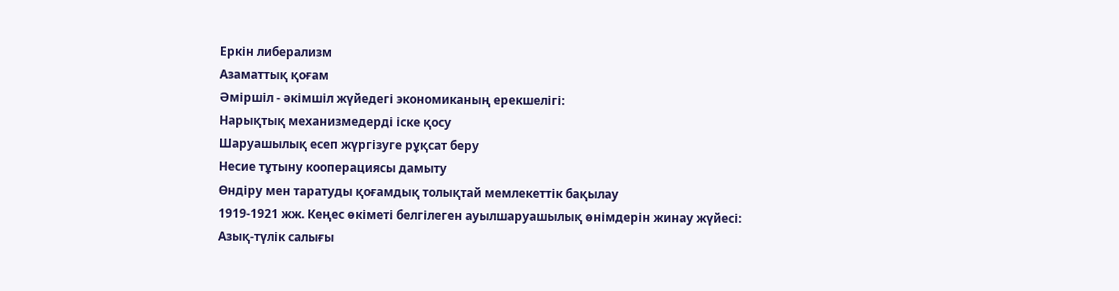Еркін либерализм
Азаматтық қоғам
Әміршіл - әкімшіл жүйедегі экономиканың ерекшелігі:
Нарықтық механизмедерді іске қосу
Шаруашылық есеп жүргізуге рұқсат беру
Несие тұтыну кооперациясы дамыту
Өндіру мен таратуды қоғамдық толықтай мемлекеттік бақылау
1919-1921 жж. Кеңес өкіметі белгілеген ауылшаруашылық өнімдерін жинау жүйесі:
Азық-түлік салығы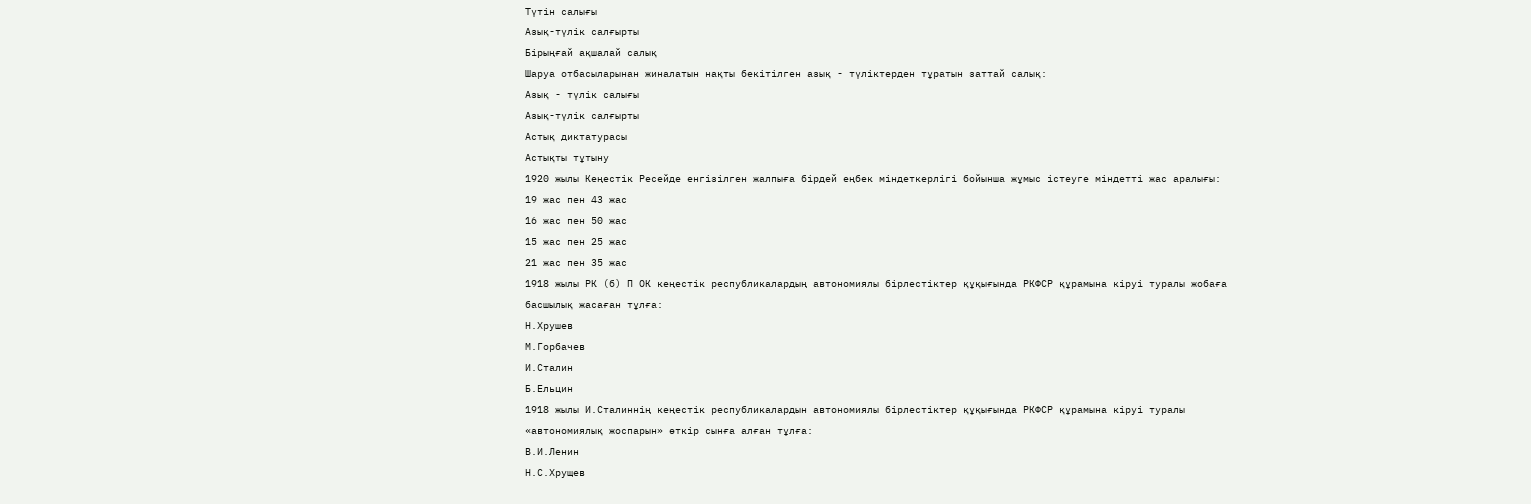Түтін салығы
Азық-түлік салғырты
Бірыңғай ақшалай салық
Шаруа отбасыларынан жиналатын нақты бекітілген азық - түліктерден тұратын заттай салық:
Азық - түлік салығы
Азық-түлік салғырты
Астық диктатурасы
Астықты тұтыну
1920 жылы Кеңестік Ресейде енгізілген жалпыға бірдей еңбек міндеткерлігі бойынша жұмыс істеуге мiндеттi жас аралығы:
19 жас пен 43 жас
16 жас пен 50 жас
15 жас пен 25 жас
21 жас пен 35 жас
1918 жылы РК (б) П ОК кеңестік республикалардың автономиялы бірлестіктер құқығында РКФСР құрамына кіруі туралы жобаға басшылық жасаған тұлға:
Н.Хрушев
М.Горбачев
И.Сталин
Б.Ельцин
1918 жылы И.Сталиннің кеңестік республикалардын автономиялы бірлестіктер құқығында РКФСР құрамына кіруі туралы «автономиялық жоспарын» өткір сынға алған тұлға:
В.И.Ленин
Н.С.Хрущев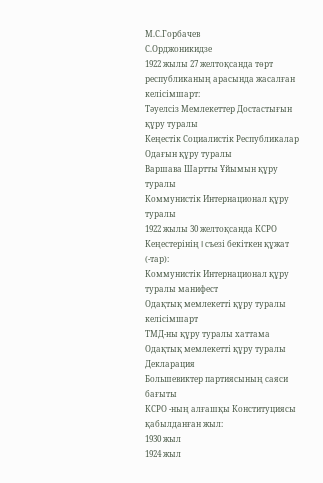М.С.Горбачев
С.Орджоникидзе
1922 жылы 27 желтоқсанда төрт республиканың арасында жасалған келісімшарт:
Тәуелсіз Мемлекеттер Достастығын құру туралы
Кеңестік Социалистік Республикалар Одағын құру туралы
Варшава Шартты Ұйымын құру туралы
Коммунистік Интернационал құру туралы
1922 жылы 30 желтоқсанда КСРО Кеңестерінің I съезі бекіткен құжат (-тар):
Коммунистік Интернационал құру туралы манифест
Одақтық мемлекетті құру туралы келісімшарт
ТМД-ны құру туралы хаттама
Одақтық мемлекетті құру туралы Декларация
Большевиктер партиясының саяси бағыты
КСРО -ның алғашқы Конституциясы қабылданған жыл:
1930 жыл
1924 жыл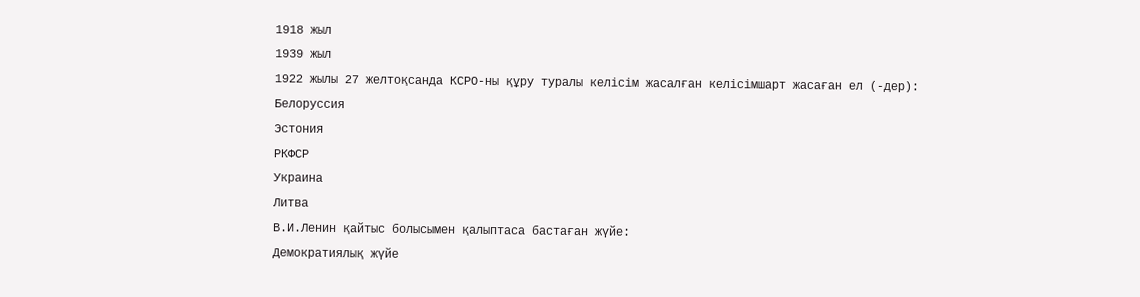1918 жыл
1939 жыл
1922 жылы 27 желтоқсанда КСРО-ны құру туралы келісім жасалған келісімшарт жасаған ел (-дер):
Белоруссия
Эстония
РКФСР
Украина
Литва
В.И.Ленин қайтыс болысымен қалыптаса бастаған жүйе:
Демократиялық жүйе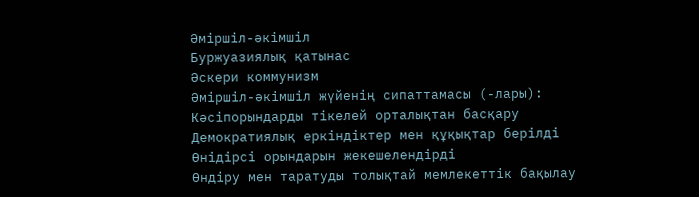Әміршіл-әкімшіл
Буржуазиялық қатынас
Әскери коммунизм
Әміршіл-әкімшіл жүйенің сипаттамасы (-лары):
Кәсіпорындарды тікелей орталықтан басқару
Демократиялық еркіндіктер мен құқықтар берілді
Өнідірсі орындарын жекешелендірді
Өндіру мен таратуды толықтай мемлекеттік бақылау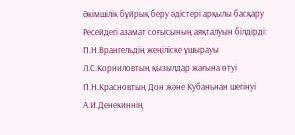Әкімшілік бұйрық беру әдістері арқылы басқару
Ресейдегі азамат соғысының аяқталуын білдірді:
П.Н.Врангельдің жеңіліске ұшырауы
Л.С.Корниловтың қызылдар жағына өтуі
П.Н.Красновтың Дон және Кубаньнан шегінуі
А.И.Денекиннің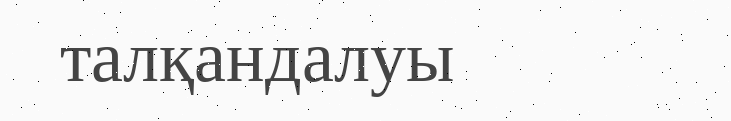талқандалуы